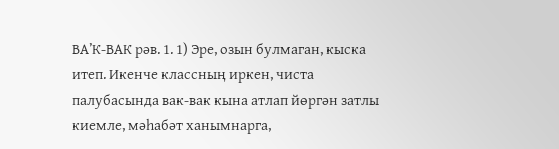ВА’К-ВАК рәв. 1. 1) Эре, озын булмаган, кыска итеп. Икенче классның иркен, чиста палубасында вак-вак кына атлап йөргән затлы киемле, мәһабәт ханымнарга,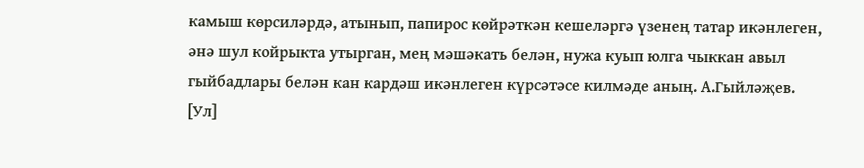камыш көрсиләрдә, атынып, папирос көйрәткән кешеләргә үзенең татар икәнлеген, әнә шул койрыкта утырган, мең мәшәкать белән, нужа куып юлга чыккан авыл гыйбадлары белән кан кардәш икәнлеген күрсәтәсе килмәде аның. А.Гыйләҗев. [Ул]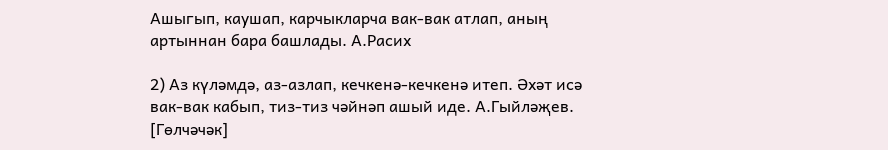Ашыгып, каушап, карчыкларча вак-вак атлап, аның артыннан бара башлады. А.Расих

2) Аз күләмдә, аз-азлап, кечкенә-кечкенә итеп. Әхәт исә вак-вак кабып, тиз-тиз чәйнәп ашый иде. А.Гыйләҗев. [Гөлчәчәк]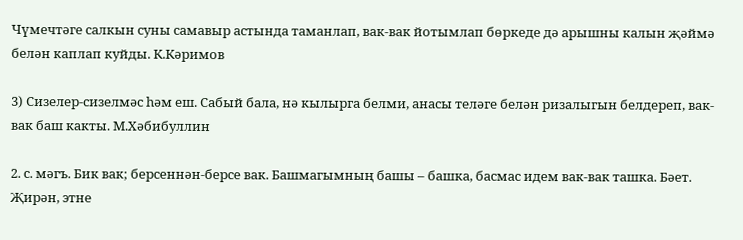Чүмечтәге салкын суны самавыр астында таманлап, вак-вак йотымлап бөркеде дә арышны калын җәймә белән каплап куйды. К.Кәримов

3) Сизелер-сизелмәс һәм еш. Сабый бала, нә кылырга белми, анасы теләге белән ризалыгын белдереп, вак-вак баш какты. М.Хәбибуллин

2. с. мәгъ. Бик вак; берсеннән-берсе вак. Башмагымның башы – башка, басмас идем вак-вак ташка. Бәет. Җирән, этне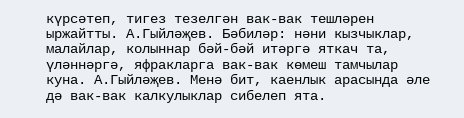күрсәтеп, тигез тезелгән вак-вак тешләрен ыржайтты. А.Гыйләҗев. Бәбиләр: нәни кызчыклар, малайлар, колыннар бәй-бәй итәргә яткач та, үләннәргә, яфракларга вак-вак көмеш тамчылар куна. А.Гыйләҗев. Менә бит, каенлык арасында әле дә вак-вак калкулыклар сибелеп ята.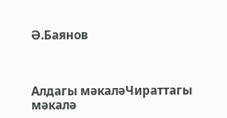Ә.Баянов



Алдагы мәкаләЧираттагы мәкалә